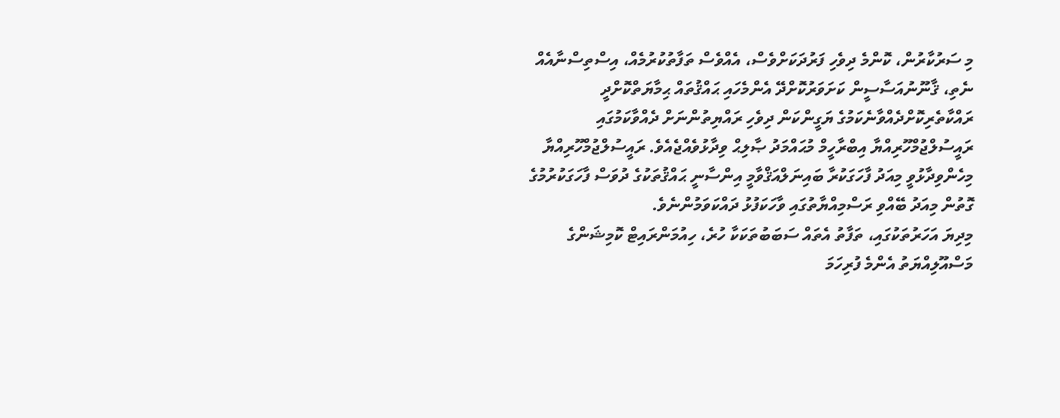މި ސަރުކާރުން، ކޮންމެ ދިވެހި ފަރުދަކަށްވެސް، އެއްވެސް ތަފާތުކުރުމެއް، އިސްތިސްނާއެއް ނެތި، ޤާނޫނުއަސާސީން ކަށަވަރުކޮށްދޭ އެންމެހައި ޙައްޤުތައް ޙިމާޔަތްކޮށްދީ ރައްކާތެރިކޮށްދެއްވާނެކަމުގެ ޔަގީންކަން ދިވެހި ރައްޔިތުންނަށް ދެއްވާކަމުގައި ރައީސުލްޖުމްހޫރިއްޔާ އިބްރާހީމް މުޙައްމަދު ޞާލިޙް ވިދާޅުވެއްޖެއެވެ. ރައީސުލްޖުމްހޫރިއްޔާ މިހެންވިދާޅުވީ މިއަދު ފާހަގަކުރާ ބައިނަލްއަޤްވާމީ އިންސާނީ ޙައްޤުތަކުގެ ދުވަސް ފާހަގަކުރުމުގެ ގޮތުން މިއަދު ބޭއްވި ރަސްމިއްޔާތުގައި ވާހަކަފުޅު ދައްކަވަމުންނެވެ.
މިދިޔަ އަހަރުތަކުގައި، ތަފާތު އެތައް ސަބަބުތަކަކާ ހުރެ، ހިއުމަންރައިޓް ކޮމިޝަންގެ މަސްއޫލިއްޔަތު އެންމެ ފުރިހަމަ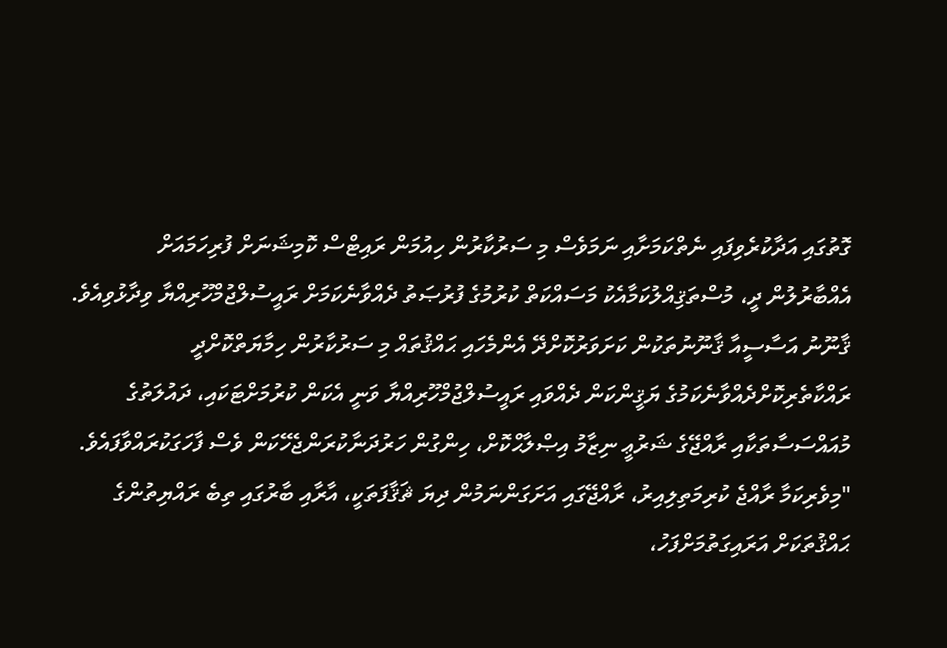ގޮތުގައި އަދާކުރެވިފައި ނެތްކަމަށާއި ނަމަވެސް މި ސަރުކާރުން ހިއުމަން ރައިޓްސް ކޮމިޝަނަށް ފުރިހަމައަށް އެއްބާރުލުން ދީ، މުސްތަޤިއްލުކަމާއެކު މަސައްކަތް ކުރުމުގެ ފުރުޞަތު ދެއްވާނެކަމަށް ރައީސުލްޖުމްހޫރިއްޔާ ވިދާޅުވިއެވެ. ޤާނޫނު އަސާސީއާ ޤާނޫނުތަކުން ކަށަވަރުކޮށްދޭ އެންމެހައި ޙައްޤުތައް މި ސަރުކާރުން ހިމާޔަތްކޮށްދީ ރައްކާތެރިކޮށްދެއްވާނެކަމުގެ ޔަޤީންކަން ދެއްވައި ރައީސުލްޖުމްހޫރިއްޔާ ވަނީ އެކަން ކުރުމަށްޓަކައި، ދައުލަތުގެ މުއައްސަސާތަކާއި ރާއްޖޭގެ ޝަރުޢީ ނިޒާމު އިޞްލާޙްކޮށް، ހިންގުން ހަރުދަނާކުރަންޖެހޭކަން ވެސް ފާހަގަކުރައްވާފައެވެ.
"މިވެރިކަމާ ރާއްޖެ ކުރިމަތިލިއިރު، ރާއްޖޭގައި އަށަގަންނަމުން ދިޔަ ޘަޤާފަތަކީ، އާރާއި ބާރުގައި ތިބެ ރައްޔިތުންގެ ޙައްޤުތަކަށް އަރައިގަތުމަށްފަހު،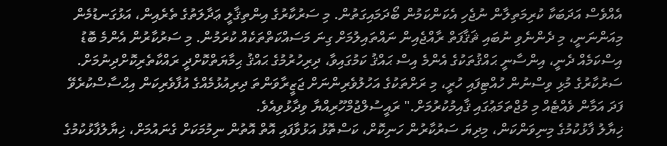އެއްވެސް އަދަބަކާ ކުރިމަތިލާން ނުޖެހި އެކަންކަމުން ބޯދަމައިގަތުން. މި ސަރުކާރުގެ އިންތިޤާލީ ޢަދާލަތުގެ ތެރެއިން، އަޅުގަނޑުމެން މިއަންނަނީ، މި ދެންނެވި ނުބައި ޘަޤާފަތް ރާއްޖެއިން ނައްތައިލުމަށް ގިނަ މަސައްކަތްތަކެއް ކުރަމުން. މި ސަރުކާރުން އެންމެ ބޮޑު އިސްކަމެއް ދެނީ، އިންސާނީ ޙައްޤުތަކުގެ އެންމެ އިސް ޙައްޤު ކަމުގައިވާ، ދިރިހުރުމުގެ ޙައްޤު ޙިމާޔަތްކޮށްދީ ރައްކާތެރިކޮށްދިނުމަށް. ސަރުކާރުގެ މުޅި ވިސްނުން ހުއްޓިފައި ހުރީ، މި ރަށްތަކުގެ އަހުލުވެރިންނަށް ޖަޒީރާވަންތަ ދިރިއުޅުމެއްގެ އުފާވެރިކަން އިޙްސާސްކުރެވޭ ފަދަ އަމާން ވެއްޓެއް މި މުޖްތަމަޢުގައި ޤާއިމުކުރުމަށް." ރައީސުލްޖުމްހޫރިއްޔާ ވިދާޅުވިއެވެ.
ޚިޔާލު ފާޅުކުމުގެ މިނިވަންކަން، މިދިޔަ ސަރުކާރުން ހަނިކޮށް، ކަސްތޮޅު އަޅުވާފައި އޮތް އޮތުން ނިމުމަކަށް ގެނައުމަށް، ޚިޔާލުފާޅުކުމުގެ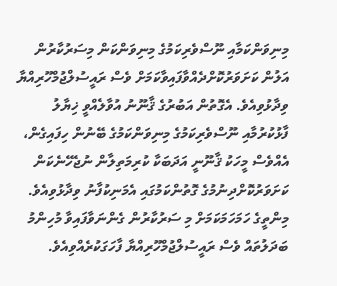މިނިވަންކަމާއި ނޫސްވެރިކަމުގެ މިނިވަންކަން މިސަރުކާރުން އަލުން ކަށަވަރުކޮށްދެއްވާފައިވާކަމަށް ވެސް ރައީސުލްޖުމްހޫރިއްޔާ ވިދާޅުވިއެވެ. އެގޮތުން އަބުރުގެ ޤާނޫނު އުވާލެއްވީ ޚިޔާލު ފާޅުކުރުމާއި ނޫސްވެރިކަމުގެ މިނިވަންކަމުގެ ބޭނުން ހިފައިގެން، އެއްވެސް މީހަކު ޤާނޫނީ އަދަބަކާ ކުރިމަތިލާން ނުޖެހޭނެކަން ކަށަވަރުކޮށްދިނުމުގެ ގޮތުންކަމުގައި އެމަނިކުފާނު ވިދާޅުވިއެވެ.
މިންތީގެ ހަމަހަމަކަމަށް މި ސަރުކާރުން ގެންނަވާފައިވާ މުހިންމު ބަދަލުތައް ވެސް ރައީސުލްޖުމްހޫރިއްޔާ ފާހަގަކުރެއްވިއެވެ.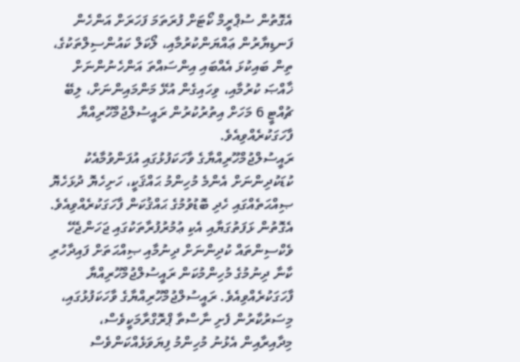އެގޮތުން ސުޕްރީމް ކޯޓަށް ފުރަތަމަ ފަހަރަށް އަންހެން ފަނޑިޔާރުން ޢައްޔަންކުރުމާއި، ލޯކަލް ކައުންސިލްތަކުގެ، ތިން ބައިކުޅަ އެއްބައި އިންސައްތަ އަންހެނުންނަށް ޚާއްޞަ ކުރުމާއި، ވިހައިގެން އުޅޭ މަންމައިންނަށް، ލިބޭ ޗުއްޓީ 6 މަހަށް އިތުރުކުރުން ރައީސުލްޖުމްހޫރިއްޔާ ފާހަގަކުރެއްވިއެވެ.
ރައީސުލްޖުމްހޫރިއްޔާގެ ވާހަކަފުޅުގައި އުފަންވުމާއެކު ކުޑަކުދިންނަށް އެންމެ މުހިންމު ޙައްޤަކީ، ހަށިހެޔޮ ދުޅަހެޔޮ ޞިއްޙަތެއްގައި ހެދި ބޮޑުވުމުގެ ޙައްޤުކަން ފާހަގަކުރެއްވިއެވެ. އެގޮތުން ޅަފަތުގަޔާއި އެކި ޢުމުރުފުރާތަކުގައި ޖަހަންޖެހޭ ވެކްސިންތައް ކުދިންނަށް ދިނުމާއި ޞިއްޙަތަށް ފައިދާހުރި ކާނާ ދިނުމުގެ މުހިންމުކަން ރައީސުލްޖުމްހޫރިއްޔާ ފާހަގަކުރެއްވިއެވެ. ރައީސުލްޖުމްހޫރިއްޔާގެ ވާހަކަފުޅުގައި، މިސަރުކާރުން ފެށި ނާސްތާ ޕްރޮގްރާމަކީވެސް، މިދާއިރާއިން އެޅުނު މުހިންމު ފިޔަވަޅެއްކަންވެސް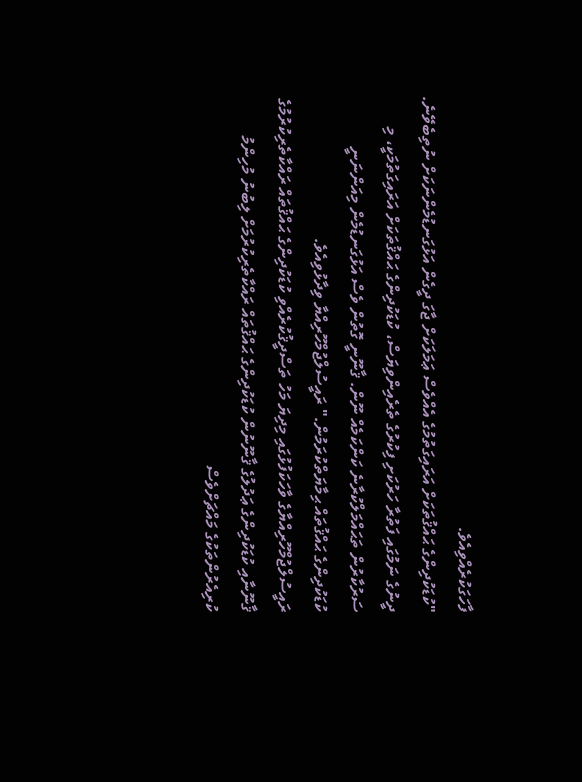ފާހަގަކުރެއްވިއެވެ.
"ކުޑަކުދިންގެ ޙައްޤުތަކަށް އަރައިގަތުމުގެ އެއްވެސް ޢަމަލަކަށް ޖާގަ ދީގެން އަޅުގަނޑުމެންނަކަށް ނުތިބެވޭނެ. ދީނުގެ ނަމުގައި ފަތުރާ ހަރުކަށި ފިކުރުގެ ތެރެއިންވިޔަސް، ކުޑަކުދިންގެ ޙައްޤުތަކަށް އަރައިގަތުމަކީ، މި ސަރުކާރުން ތަޙައްމަލްކުރާނެ ކަންކަމެއް ނޫން. ޤާނޫނީ ގޮތުން ވެސް އަޅުގަނޑުމެން މިއަންނަނީ ކުޑަކުދިންގެ ޙައްޤުތައް ޙިމާޔަތްކުރަމުން." ރައީސުލްޖުމްހޫރިއްޔާ ވިދާޅުވިއެވެ.
ރައީސުލްޖުމްހޫރިއްޔާގެ ވާހަކަފުޅުގައި މިދިޔަ މަހު ތަސްދީޤުކުރެއްވި ކުޑަކުދިންގެ ޙައްޤުތައް ރައްކާތެރިކުރުމުގެ ޤާނޫނާއި ކުޑަކުދިންގެ ޢަދުލުގެ ޤާނޫނުން ކުޑަކުދިންގެ ޙައްޤުތައް ރައްކާތެރިކުރުމަށް ލިބުނު މުހިންމު ކުރިއެރުންތަކުގެ މައްޗަށްވެސް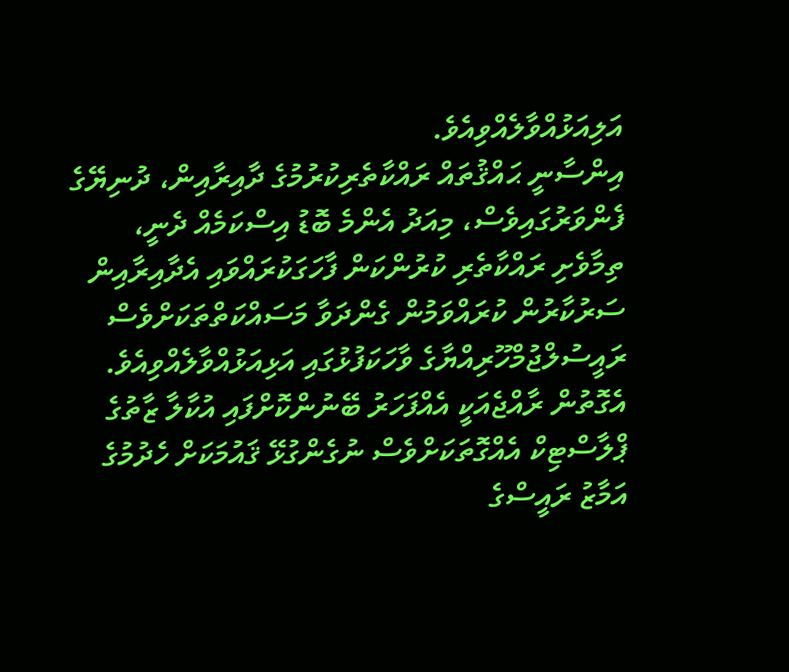އަލިއަޅުއްވާލެއްވިއެވެ.
އިންސާނީ ޙައްޤުތައް ރައްކާތެރިކުރުމުގެ ދާއިރާއިން، ދުނިޔޭގެ ފެންވަރުގައިވެސް، މިއަދު އެންމެ ބޮޑު އިސްކަމެއް ދެނީ، ތިމާވެށި ރައްކާތެރި ކުރުންކަން ފާހަގަކުރައްވައި އެދާއިރާއިން ސަރުކާރުން ކުރައްވަމުން ގެންދަވާ މަސައްކަތްތަކަށްވެސް ރައީސުލްޖުމްހޫރިއްޔާގެ ވާހަކަފުޅުގައި އަޅިއަޅުއްވާލެއްވިއެވެ. އެގޮތުން ރާއްޖެއަކީ އެއްފަހަރު ބޭނުންކޮށްފައި އުކާލާ ޒާތުގެ ޕްލާސްޓިކް އެއްގޮތަކަށްވެސް ނުގެންގުޅޭ ޤައުމަކަށް ހެދުމުގެ އަމާޒު ރައީސްގެ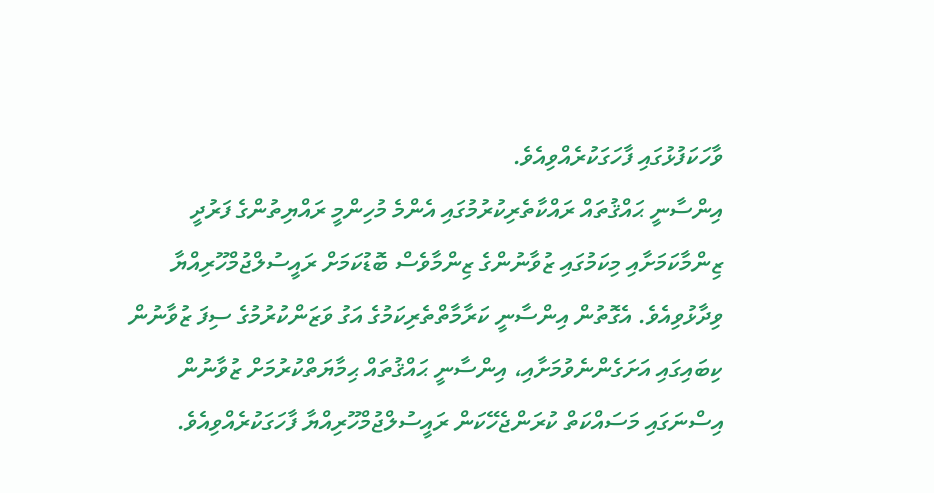ވާހަކަފުޅުގައި ފާހަގަކުރެއްވިއެވެ.
އިންސާނީ ޙައްޤުތައް ރައްކާތެރިކުރުމުގައި އެންމެ މުހިންމީ ރައްޔިތުންގެ ފަރުދީ ޒިންމާކަމަށާއި މިކަމުގައި ޒުވާނުންގެ ޒިންމާވެސް ބޮޑުކަމަށް ރައީސުލްޖުމްހޫރިއްޔާ ވިދާޅުވިއެވެ. އެގޮތުން އިންސާނީ ކަރާމާތްތެރިކަމުގެ އަގު ވަޒަންކުރުމުގެ ސިފަ ޒުވާނުން ކިބައިގައި އަށަގެންނެވުމަށާއި، އިންސާނީ ޙައްޤުތައް ޙިމާޔަތްކުރުމަށް ޒުވާނުން އިސްނަގައި މަސައްކަތް ކުރަންޖެހޭކަން ރައީސުލްޖުމްހޫރިއްޔާ ފާހަގަކުރެއްވިއެވެ.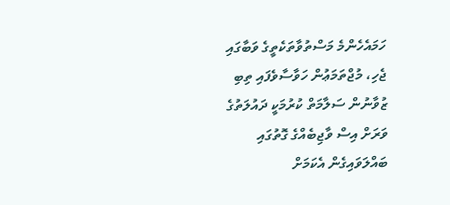ހަމައެހެންމެ މަސްތުވާތަކެތީގެ ވަބާގައި ޖެހި، މުޖްތަމަޢުން ހަވާސާވެފައި ތިބި ޒުވާނުން ސަލާމަތް ކުރުމަކީ ދައުލަތުގެ ވަރަށް އިސް ވާޖިބެއްގެ ގޮތުގައި ބައްލަވައިގެން އެކަމަށް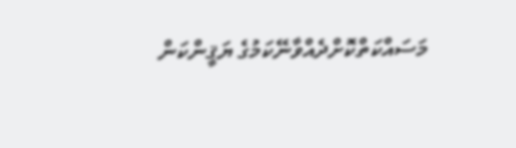މަސައްކަތްކޮށްދެއްވާނޭކަމުގެ ޔަޤީންކަން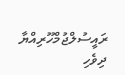ރައީސުލްޖުމްހޫރިއްޔާ ދިވެހި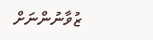ޒުވާނުންނަށް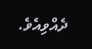ދެއްވިއެވެ.